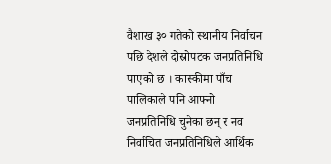वैशाख ३० गतेको स्थानीय निर्वाचन पछि देशले दोस्रोपटक जनप्रतिनिधि पाएको छ । कास्कीमा पाँच पालिकाले पनि आफ्नो जनप्रतिनिधि चुनेका छन् र नव निर्वाचित जनप्रतिनिधिले आर्थिक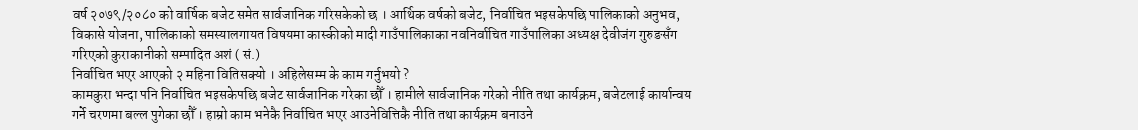वर्ष २०७९/२०८० को वार्षिक बजेट समेत सार्वजानिक गरिसकेको छ । आर्थिक वर्षको बजेट, निर्वाचित भइसकेपछि पालिकाको अनुभव, विकासे योजना, पालिकाको समस्यालगायत विषयमा कास्कीको मादी गाउँपालिकाका नवनिर्वाचित गाउँपालिका अध्यक्ष देवीजंग गुरुङसँग गरिएको कुराकानीको सम्पादित अशं ( सं.)
निर्वाचित भएर आएको २ महिना वितिसक्यो । अहिलेसम्म के काम गर्नुभयो ?
कामकुरा भन्दा पनि निर्वाचित भइसकेपछि बजेट सार्वजानिक गरेका छौँ । हामीले सार्वजानिक गरेको नीति तथा कार्यक्रम, बजेटलाई कार्यान्वय गर्ने चरणमा बल्ल पुगेका छौँ । हाम्रो काम भनेकै निर्वाचित भएर आउनेवित्तिकै नीति तथा कार्यक्रम बनाउने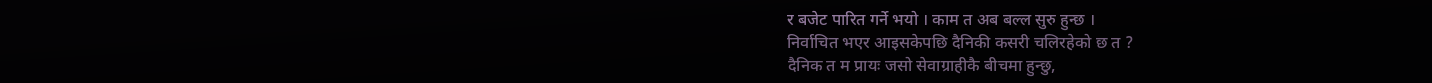र बजेट पारित गर्ने भयो । काम त अब बल्ल सुरु हुन्छ ।
निर्वाचित भएर आइसकेपछि दैनिकी कसरी चलिरहेको छ त ?
दैनिक त म प्रायः जसो सेवाग्राहीकै बीचमा हुन्छु,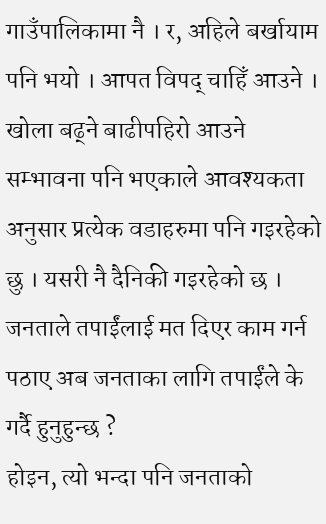गाउँपालिकामा नै । र, अहिले बर्खायाम पनि भयो । आपत विपद् चाहिँ आउने । खोला बढ्ने बाढीपहिरो आउने सम्भावना पनि भएकाले आवश्यकता अनुसार प्रत्येक वडाहरुमा पनि गइरहेको छु । यसरी नै दैनिकी गइरहेको छ ।
जनताले तपाईंलाई मत दिएर काम गर्न पठाए अब जनताका लागि तपाईंले के गर्दै हुनुहुन्छ ?
होइन, त्यो भन्दा पनि जनताको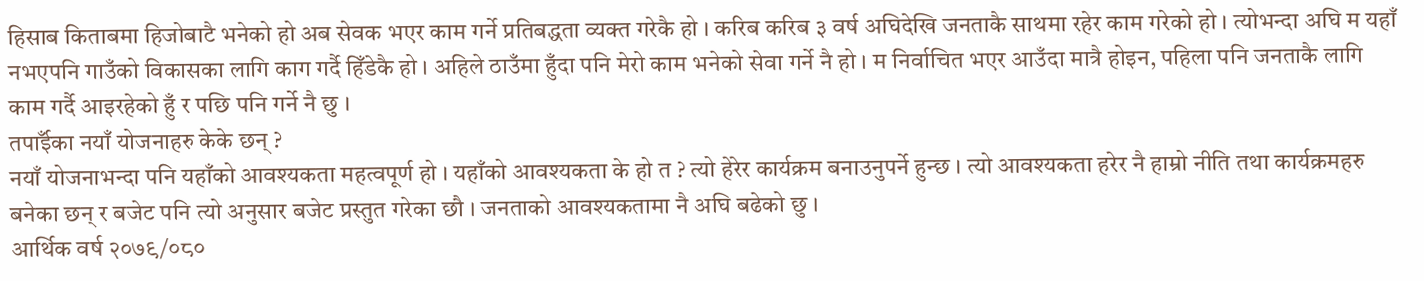हिसाब किताबमा हिजोबाटै भनेको हो अब सेवक भएर काम गर्ने प्रतिबद्धता व्यक्त गरेकै हो । करिब करिब ३ वर्ष अघिदेखि जनताकै साथमा रहेर काम गरेको हो । त्योभन्दा अघि म यहाँ नभएपनि गाउँको विकासका लागि काग गर्दै हिँडेकै हो । अहिले ठाउँमा हुँदा पनि मेरो काम भनेको सेवा गर्ने नै हो । म निर्वाचित भएर आउँदा मात्रै होइन, पहिला पनि जनताकै लागि काम गर्दै आइरहेको हुँ र पछि पनि गर्ने नै छु ।
तपाईँका नयाँ योजनाहरु केके छन् ?
नयाँ योजनाभन्दा पनि यहाँको आवश्यकता महत्वपूर्ण हो । यहाँको आवश्यकता के हो त ? त्यो हेरेर कार्यक्रम बनाउनुपर्ने हुन्छ । त्यो आवश्यकता हरेर नै हाम्रो नीति तथा कार्यक्रमहरु बनेका छन् र बजेट पनि त्यो अनुसार बजेट प्रस्तुत गरेका छौ । जनताको आवश्यकतामा नै अघि बढेको छु ।
आर्थिक वर्ष २०७९/०८०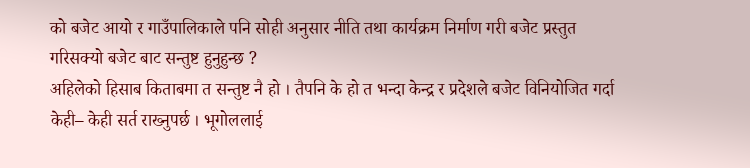को बजेट आयो र गाउँपालिकाले पनि सोही अनुसार नीति तथा कार्यक्रम निर्माण गरी बजेट प्रस्तुत गरिसक्यो बजेट बाट सन्तुष्ट हुनुहुन्छ ?
अहिलेको हिसाब किताबमा त सन्तुष्ट नै हो । तैपनि के हो त भन्दा केन्द्र र प्रदेशले बजेट विनियोजित गर्दा केही– केही सर्त राख्नुपर्छ । भूगोललाई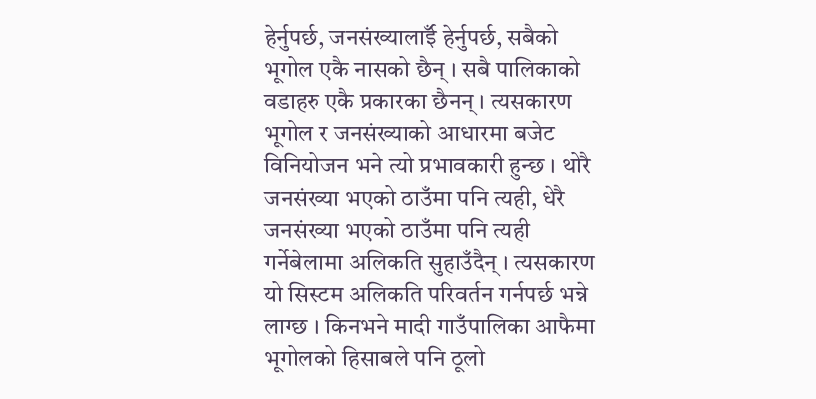हेर्नुपर्छ, जनसंख्यालाईँ हेर्नुपर्छ, सबैको भूगोल एकै नासको छैन् । सबै पालिकाको वडाहरु एकै प्रकारका छैनन् । त्यसकारण भूगोल र जनसंख्याको आधारमा बजेट विनियोजन भने त्यो प्रभावकारी हुन्छ । थोरै जनसंख्या भएको ठाउँमा पनि त्यही, धेरै जनसंख्या भएको ठाउँमा पनि त्यही गर्नेबेलामा अलिकति सुहाउँदैन् । त्यसकारण यो सिस्टम अलिकति परिवर्तन गर्नपर्छ भन्ने लाग्छ । किनभने मादी गाउँपालिका आफैमा भूगोलको हिसाबले पनि ठूलो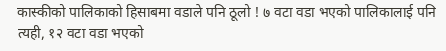कास्कीको पालिकाको हिसाबमा वडाले पनि ठूलो ! ७ वटा वडा भएको पालिकालाई पनि त्यही, १२ वटा वडा भएको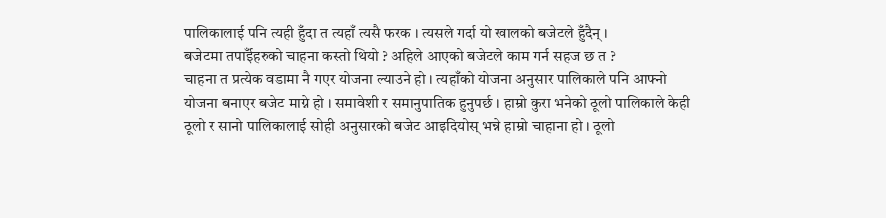पालिकालाई पनि त्यही हुँदा त त्यहाँ त्यसै फरक । त्यसले गर्दा यो खालको बजेटले हुँदैन् ।
बजेटमा तपाईँहरुको चाहना कस्तो थियो ? अहिले आएको बजेटले काम गर्न सहज छ त ?
चाहना त प्रत्येक वडामा नै गएर योजना ल्याउने हो । त्यहाँको योजना अनुसार पालिकाले पनि आफ्नो योजना बनाएर बजेट माग्ने हो । समावेशी र समानुपातिक हुनुपर्छ । हाम्रो कुरा भनेको ठूलो पालिकाले केही ठूलो र सानो पालिकालाई सोही अनुसारको बजेट आइदियोस् भन्ने हाम्रो चाहाना हो । ठूलो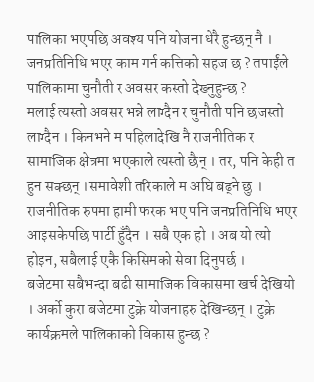पालिका भएपछि अवश्य पनि योजना धेरै हुन्छन् नै ।
जनप्रतिनिधि भएर काम गर्न कत्तिको सहज छ ? तपाईंले पालिकामा चुनौती र अवसर कस्तो देख्नुहुन्छ ?
मलाई त्यस्तो अवसर भन्ने लाग्दैन र चुनौती पनि छजस्तो लाग्दैन । किनभने म पहिलादेखि नै राजनीतिक र सामाजिक क्षेत्रमा भएकाले त्यस्तो छैन् । तर, पनि केही त हुन सक्छन् ।समावेशी तरिकाले म अघि बढ्ने छु । राजनीतिक रुपमा हामी फरक भए पनि जनप्रतिनिधि भएर आइसकेपछि पार्टी हुँदैन । सबै एक हो । अब यो त्यो होइन, सबैलाई एकै किसिमको सेवा दिनुपर्छ ।
बजेटमा सबैभन्दा बढी सामाजिक विकासमा खर्च देखियो । अर्को कुरा बजेटमा टुक्रे योजनाहरु देखिन्छन् । टुक्रे कार्यक्रमले पालिकाको विकास हुन्छ ?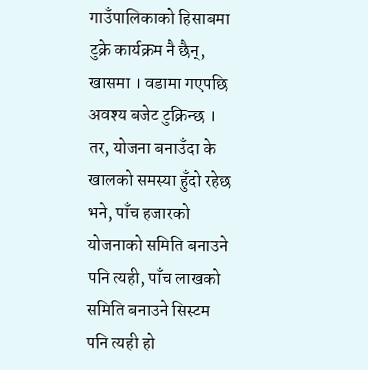गाउँपालिकाको हिसाबमा टुक्रे कार्यक्रम नै छैन्, खासमा । वडामा गएपछि अवश्य बजेट टुक्रिन्छ । तर, योजना बनाउँदा के खालको समस्या हुँदो रहेछ भने, पाँच हजारको योजनाको समिति बनाउने पनि त्यही, पाँच लाखको समिति बनाउने सिस्टम पनि त्यही हो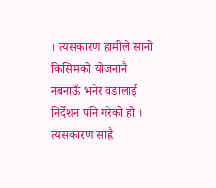। त्यसकारण हामीले सानो किसिमको योजनानै नबनाऊँ भनेर वडालाई निर्देशन पनि गरेको हो । त्यसकारण साह्रै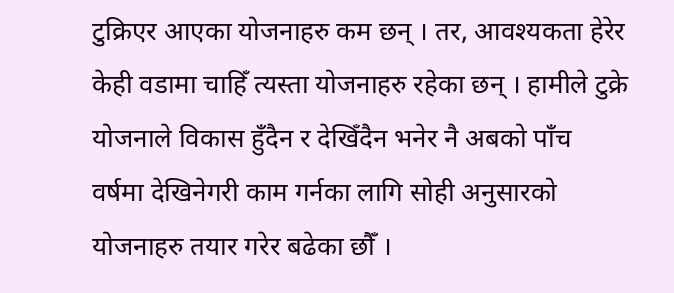टुक्रिएर आएका योजनाहरु कम छन् । तर, आवश्यकता हेरेर केही वडामा चाहिँ त्यस्ता योजनाहरु रहेका छन् । हामीले टुक्रे योजनाले विकास हुँदैन र देखिँदैन भनेर नै अबको पाँच वर्षमा देखिनेगरी काम गर्नका लागि सोही अनुसारको योजनाहरु तयार गरेर बढेका छौँ ।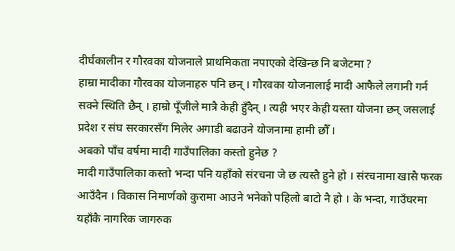दीर्घकालीन र गौरवका योजनाले प्राथमिकता नपाएको देखिन्छ नि बजेटमा ?
हाम्रा मादीका गौरवका योजनाहरु पनि छन् । गौरवका योजनालाई मादी आफैले लगानी गर्न सक्ने स्थिति छैन् । हाम्रो पूँजीले मात्रै केही हुँदैन् । त्यही भएर केही यस्ता योजना छन् जसलाई प्रदेश र संघ सरकारसँग मिलेर अगाडी बढाउने योजनामा हामी छौँ ।
अबको पाँच वर्षमा मादी गाउँपालिका कस्तो हुनेछ ?
मादी गाउँपालिका कस्तो भन्दा पनि यहाँको संरचना जे छ त्यस्तै हुने हो । संरचनामा खासै फरक आउँदैन । विकास निमार्णको कुरामा आउने भनेको पहिलो बाटो नै हो । के भन्दा, गाउँघरमा यहाँकै नागरिक जागरुक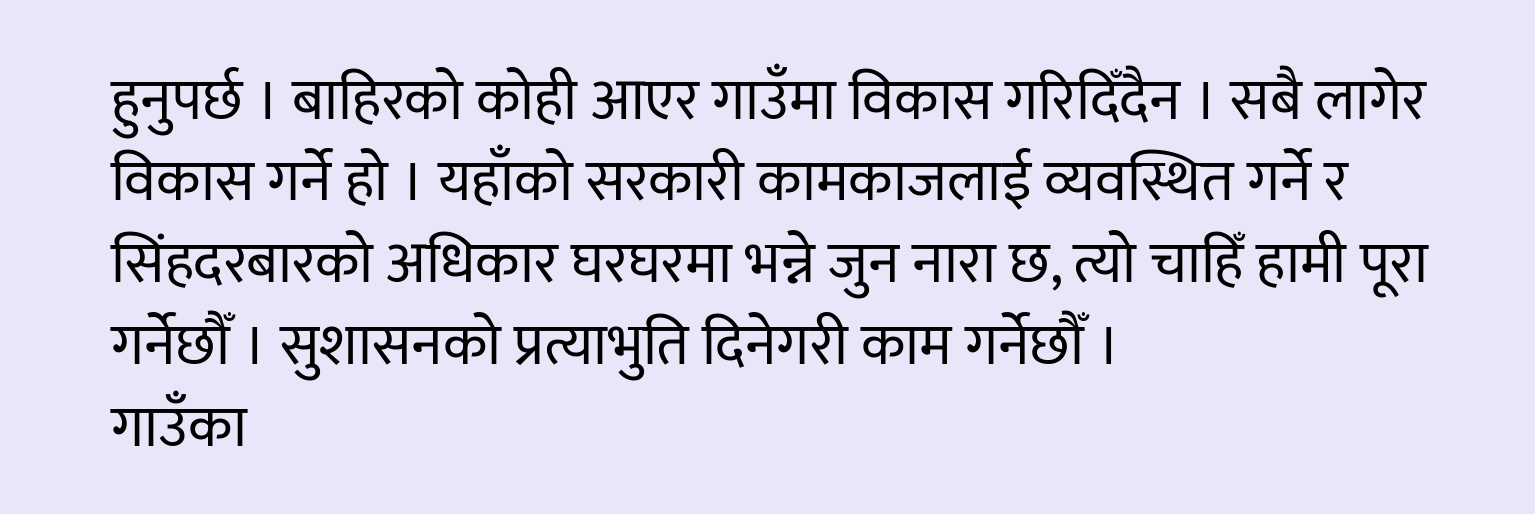हुनुपर्छ । बाहिरको कोही आएर गाउँमा विकास गरिदिँदैन । सबै लागेर विकास गर्ने हो । यहाँको सरकारी कामकाजलाई व्यवस्थित गर्ने र सिंहदरबारको अधिकार घरघरमा भन्ने जुन नारा छ, त्यो चाहिँ हामी पूरा गर्नेछौँ । सुशासनको प्रत्याभुति दिनेगरी काम गर्नेछौँ ।
गाउँका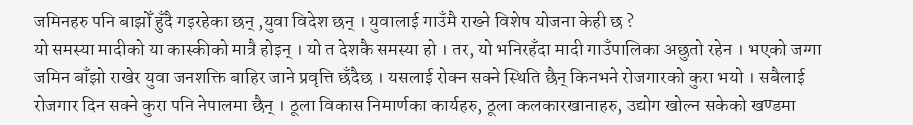जमिनहरु पनि बाझोँ हुँदै गइरहेका छन् ,युवा विदेश छन् । युवालाई गाउँमै राख्ने विशेष योजना केही छ ?
यो समस्या मादीको या कास्कीको मात्रै होइन् । यो त देशकै समस्या हो । तर, यो भनिरहँदा मादी गाउँपालिका अछुतो रहेन । भएको जग्गा जमिन बाँझो राखेर युवा जनशक्ति बाहिर जाने प्रवृत्ति छँदैछ । यसलाई रोक्न सक्ने स्थिति छैन् किनभने रोजगारको कुरा भयो । सबैलाई रोजगार दिन सक्ने कुरा पनि नेपालमा छैन् । ठूला विकास निमार्णका कार्यहरु, ठूला कलकारखानाहरु, उद्योग खोल्न सकेको खण्डमा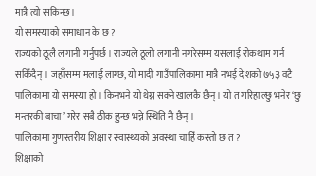मात्रै त्यो सकिन्छ ।
यो समस्याको समाधान के छ ?
राज्यको ठूलै लगानी गर्नुपर्छ । राज्यले ठूलो लगानी नगरेसम्म यसलाई रोकथाम गर्न सकिँदैन् । जहाँसम्म मलाई लाग्छ, यो मादी गाउँपालिकामा मात्रै नभई देशको ७५३ वटै पालिकामा यो समस्या हो । किनभने यो थेग्न सक्ने खालकै छैन् । यो त गरिहाल्छु भनेर ‘छु मन्तरकी बाचा’ गरेर सबै ठीक हुन्छ भन्ने स्थिति नै छैन् ।
पालिकामा गुणस्तरीय शिक्षा र स्वास्थ्यको अवस्था चाहिँ कस्तो छ त ?
शिक्षाको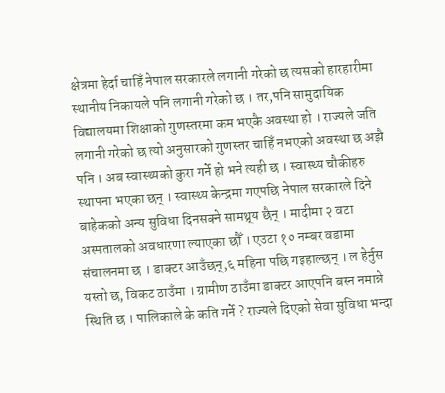क्षेत्रमा हेर्दा चाहिँ नेपाल सरकारले लगानी गरेको छ त्यसको हारहारीमा स्थानीय निकायले पनि लगानी गरेको छ । तर,पनि सामुदायिक विद्यालयमा शिक्षाको गुणस्तरमा कम भएकै अवस्था हो । राज्यले जति लगानी गरेको छ त्यो अनुसारको गुणस्तर चाहिँ नभएको अवस्था छ अझै पनि । अब स्वास्थ्यको कुरा गर्ने हो भने त्यही छ । स्वास्थ्य चौकीहरु स्थापना भएका छन् । स्वास्थ्य केन्द्रमा गएपछि नेपाल सरकारले दिने बाहेकको अन्य सुविधा दिनसक्ने सामथ्र्य छैन् । मादीमा २ वटा अस्पतालको अवधारणा ल्याएका छौँ । एउटा १० नम्बर वडामा संचालनमा छ । डाक्टर आउँछन्,६ महिना पछि गइहाल्छन् । ल हेर्नुस यस्तो छ, विकट ठाउँमा । ग्रामीण ठाउँमा डाक्टर आएपनि बस्न नमान्ने स्थिति छ । पालिकाले के कति गर्ने ? राज्यले दिएको सेवा सुविधा भन्दा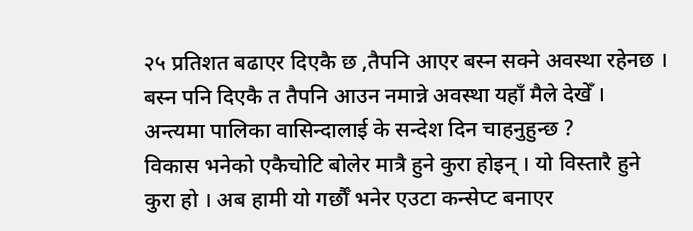२५ प्रतिशत बढाएर दिएकै छ ,तैपनि आएर बस्न सक्ने अवस्था रहेनछ । बस्न पनि दिएकै त तैपनि आउन नमान्ने अवस्था यहाँ मैले देखेँ ।
अन्त्यमा पालिका वासिन्दालाई के सन्देश दिन चाहनुहुन्छ ?
विकास भनेको एकैचोटि बोलेर मात्रै हुने कुरा होइन् । यो विस्तारै हुने कुरा हो । अब हामी यो गर्छौँ भनेर एउटा कन्सेप्ट बनाएर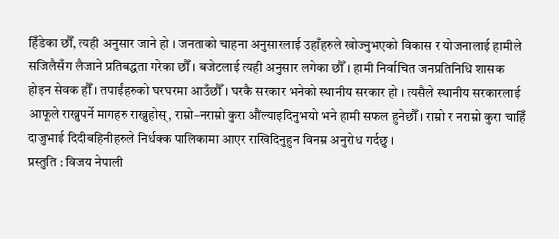हिँडेका छौँ, त्यही अनुसार जाने हो । जनताको चाहना अनुसारलाई उहाँहरुले खोज्नुभएको विकास र योजनालाई हामीले सजिलैसँग लैजाने प्रतिबद्धता गरेका छौँ । बजेटलाई त्यही अनुसार लगेका छौँ । हामी निर्वाचित जनप्रतिनिधि शासक होइन सेवक हौँ । तपाईंहरुको घरघरमा आउँछौँ । घरकै सरकार भनेको स्थानीय सरकार हो । त्यसैले स्थानीय सरकारलाई आफूले राख्नुपर्ने मागहरु राख्नुहोस्, राम्रो–नराम्रो कुरा औंल्याइदिनुभयो भने हामी सफल हुनेछौँ । राम्रो र नराम्रो कुरा चाहिँ दाजुभाई दिदीबहिनीहरुले निर्धक्क पालिकामा आएर राखिदिनुहुन विनम्र अनुरोध गर्दछु ।
प्रस्तुति : विजय नेपाली